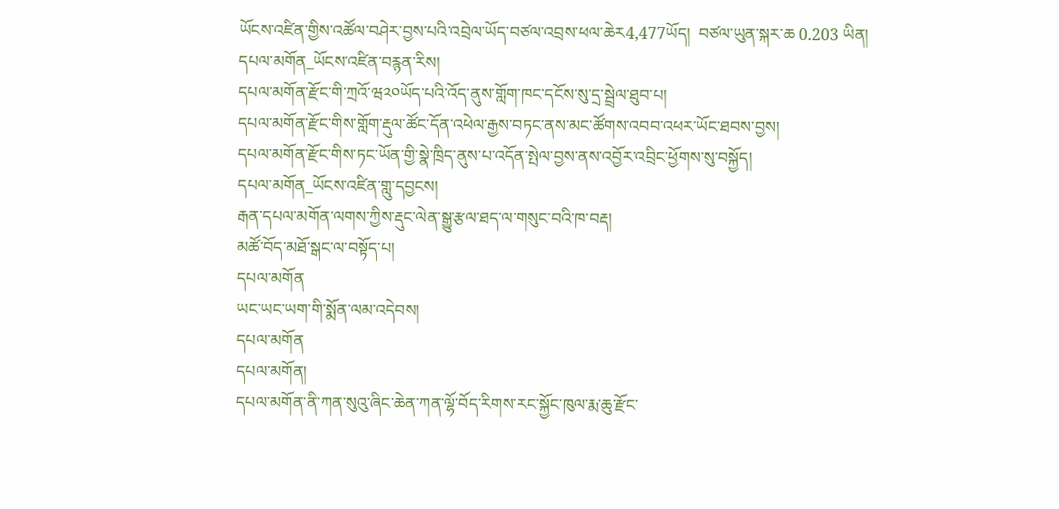ཡོངས་འཛིན་གྱིས་འཚོལ་བཤེར་བྱས་པའི་འབྲེལ་ཡོད་བཙལ་འབྲས་ཕལ་ཆེར4,477ཡོད།  བཙལ་ཡུན་སྐར་ཆ 0.203 ཡིན།
དཔལ་མགོན_ཡོངས་འཛིན་བརྙན་རིས།
དཔལ་མགོན་རྫོང་གི་ཀྲའོ་ཝ༢༠ཡོད་པའི་འོད་ནུས་གློག་ཁང་དངོས་སུ་དྲ་སྦྲེལ་ཐུབ་པ།
དཔལ་མགོན་རྫོང་གིས་གློག་རྡུལ་ཚོང་དོན་འཕེལ་རྒྱས་བཏང་ནས་མང་ཚོགས་འབབ་འཕར་ཡོང་ཐབས་བྱས།
དཔལ་མགོན་རྫོང་གིས་ཏང་ཡོན་གྱི་སྣེ་ཁྲིད་ནུས་པ་འདོན་སྤེལ་བྱས་ནས་འབྱོར་འབྲིང་ཕྱོགས་སུ་བསྐྱོད།
དཔལ་མགོན_ཡོངས་འཛིན་གླུ་དབྱངས།
རྒན་དཔལ་མགོན་ལགས་ཀྱིས་རྡུང་ལེན་སྒྱུ་རྩལ་ཐད་ལ་གསུང་བའི་ཁ་བརྡ།
མཚོ་བོད་མཐོ་སྒང་ལ་བསྟོད་པ།
དཔལ་མགོན
ཡང་ཡང་ཡག་གི་སྨོན་ལམ་འདེབས།
དཔལ་མགོན
དཔལ་མགོན།
དཔལ་མགོན་ནི་ཀན་སུའུ་ཞིང་ཆེན་ཀན་ལྷོ་བོད་རིགས་རང་སྐྱོང་ཁུལ་རྨ་ཆུ་རྫོང་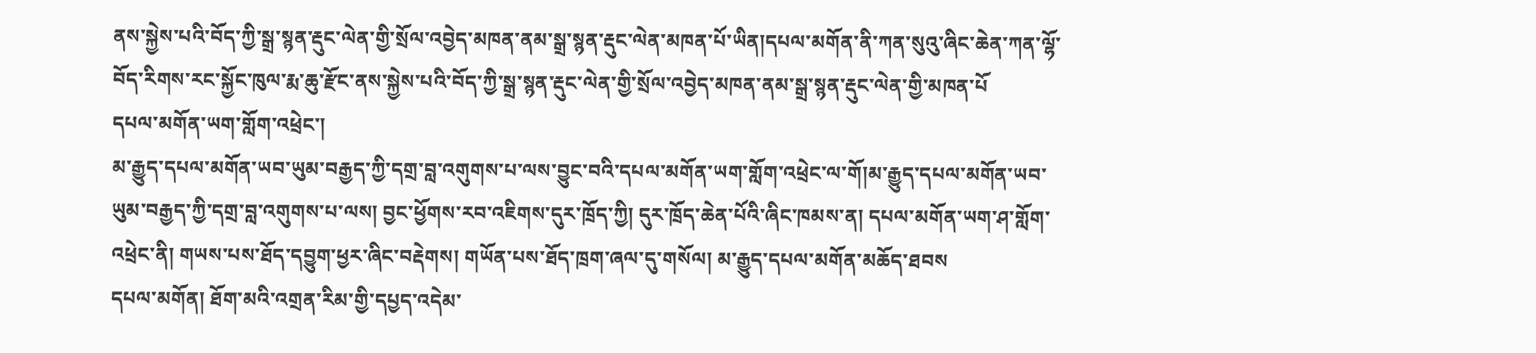ནས་སྐྱེས་པའི་བོད་ཀྱི་སྒྲ་སྙན་རྡུང་ལེན་གྱི་སྲོལ་འབྱེད་མཁན་ནམ་སྒྲ་སྙན་རྡུང་ལེན་མཁན་པོ་ཡིན།དཔལ་མགོན་ནི་ཀན་སུའུ་ཞིང་ཆེན་ཀན་ལྷོ་བོད་རིགས་རང་སྐྱོང་ཁུལ་རྨ་ཆུ་རྫོང་ནས་སྐྱེས་པའི་བོད་ཀྱི་སྒྲ་སྙན་རྡུང་ལེན་གྱི་སྲོལ་འབྱེད་མཁན་ནམ་སྒྲ་སྙན་རྡུང་ལེན་གྱི་མཁན་པོ
དཔལ་མགོན་ཡག་གློག་འཕྲེང་།
མ་རྒྱུད་དཔལ་མགོན་ཡབ་ཡུམ་བརྒྱད་ཀྱི་དགྲ་བླ་འགུགས་པ་ལས་བྱུང་བའི་དཔལ་མགོན་ཡག་གློག་འཕྲེང་ལ་གོ།མ་རྒྱུད་དཔལ་མགོན་ཡབ་ཡུམ་བརྒྱད་ཀྱི་དགྲ་བླ་འགུགས་པ་ལས། བྱང་ཕྱོགས་རབ་འཇིགས་དུར་ཁྲོད་ཀྱི། དུར་ཁྲོད་ཆེན་པོའི་ཞིང་ཁམས་ན། དཔལ་མགོན་ཡག་ཤ་གློག་འཕྲེང་ནི། གཡས་པས་ཐོད་དབྱུག་ཕྱར་ཞིང་བརྡེགས། གཡོན་པས་ཐོད་ཁྲག་ཞལ་དུ་གསོལ། མ་རྒྱུད་དཔལ་མགོན་མཆོད་ཐབས
དཔལ་མགོན། ཐོག་མའི་འགྲན་རིམ་གྱི་དཔྱད་འདེམ་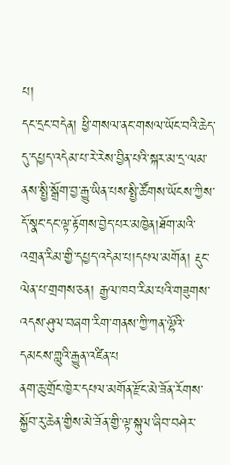པ།
དང་དྲང་བདེན། ཕྱི་གསལ་ནང་གསལ་ཡོང་བའི་ཆེད་དུ་དཔྱད་འདེམ་པ་རེ་རེས་བྱིན་པའི་སྐར་མ་དྲ་ལམ་ནས་སྤྱི་སྒྲོག་བྱ་རྒྱུ་ཡིན་པས་སྤྱི་ཚོགས་ཡོངས་ཀྱིས་དོ་སྣང་དང་ལྟ་རྟོགས་བྱེད་པར་མཁྱེན།ཐོག་མའི་འགྲན་རིམ་གྱི་དཔྱད་འདེམ་པ།དཔལ་མགོན། རྡུང་ལེན་པ་གྲགས་ཅན། རྒྱལ་ཁབ་རིམ་པའི་གཟུགས་འདས་ཤུལ་བཞག་རིག་གནས་ཀྱི་ཀན་ལྷོའི་དམངས་གླུའི་རྒྱུན་འཛིན་པ
ནག་ཆུ་གྲོང་ཁྱེར་དཔལ་མགོན་རྫོང་མེ་ཟོན་རོགས་སྐྱོབ་རུ་ཆེན་གྱིས་མེ་ཟོན་གྱི་ལྟ་སྐུལ་ཞིབ་བཤེར་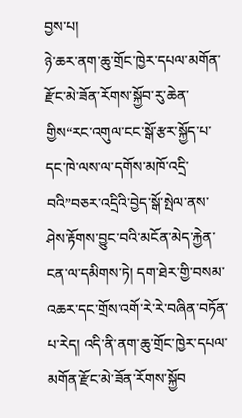བྱས་པ།
ཉེ་ཆར་ནག་ཆུ་གྲོང་ཁྱེར་དཔལ་མགོན་རྫོང་མེ་ཟོན་རོགས་སྐྱོབ་རུ་ཆེན་གྱིས“རང་འགུལ་ངང་སྒོ་རྩར་སྐྱོད་པ་དང་ཁེ་ལས་ལ་དགོས་མཁོ་འདྲི་བའི”བཅར་འདྲིའི་བྱེད་སྒོ་སྤེལ་ནས་ཤེས་རྟོགས་བྱུང་བའི་མངོན་མེད་རྐྱེན་ངན་ལ་དམིགས་ཏེ། དག་ཐེར་གྱི་བསམ་འཆར་དང་གྲོས་འགོ་རེ་རེ་བཞིན་བཏོན་པ་རེད། འདི་ནི་ནག་ཆུ་གྲོང་ཁྱེར་དཔལ་མགོན་རྫོང་མེ་ཟོན་རོགས་སྐྱོབ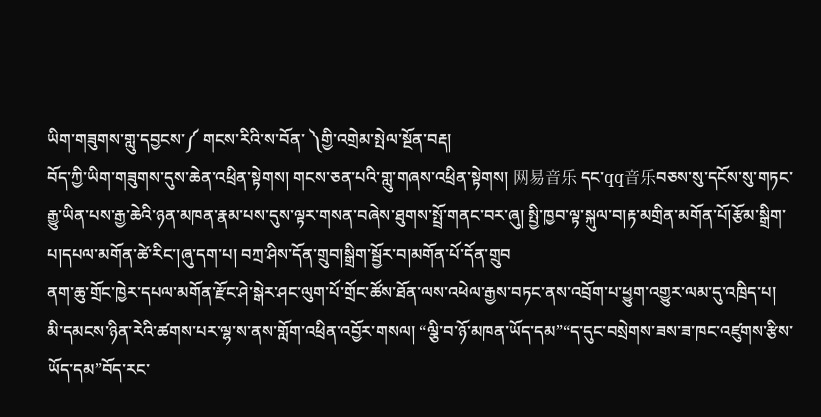ཡིག་གཟུགས་གླུ་དབྱངས་༼ གངས་རིའི་ས་བོན་ ༽གྱི་འགྲེམ་སྤེལ་སྔོན་བརྡ།
བོད་ཀྱི་ཡིག་གཟུགས་དུས་ཆེན་འཕྲིན་སྟེགས། གངས་ཅན་པའི་གླུ་གཞས་འཕྲིན་སྟེགས། 网易音乐 དང་qq音乐བཅས་སུ་དངོས་སུ་གཏང་རྒྱུ་ཡིན་པས་རྒྱ་ཆེའི་ཉན་མཁན་རྣམ་པས་དུས་ལྟར་གསན་བཞེས་ཐུགས་སྤྲོ་གནང་བར་ཞུ། སྤྱི་ཁྱབ་ལྟ་སྐུལ་བ།རྟ་མགྲིན་མགོན་པོ།རྩོམ་སྒྲིག་པ།དཔལ་མགོན་ཚེ་རིང་།ཞུ་དག་པ། བཀྲ་ཤིས་དོན་གྲུབ།སྒྲིག་སྦྱོར་བ།མགོན་པོ་དོན་གྲུབ
ནག་ཆུ་གྲོང་ཁྱེར་དཔལ་མགོན་རྫོང་ཤེ་སྒེར་ཤང་ལུག་པོ་གྲོང་ཚོས་ཐོན་ལས་འཕེལ་རྒྱས་བཏང་ནས་འབྲོག་པ་ཕྱུག་འགྱུར་ལམ་དུ་འཁྲིད་པ།
མི་དམངས་ཉིན་རེའི་ཚགས་པར་ལྷ་ས་ནས་གློག་འཕྲིན་འབྱོར་གསལ། “ལྕི་བ་ཉོ་མཁན་ཡོད་དམ”“ད་དུང་བསྲེགས་ཟས་ཟ་ཁང་འཛུགས་རྩིས་ཡོད་དམ”བོད་རང་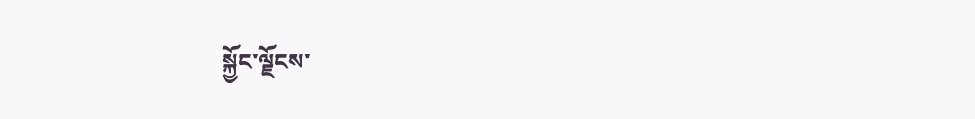སྐྱོང་ལྗོངས་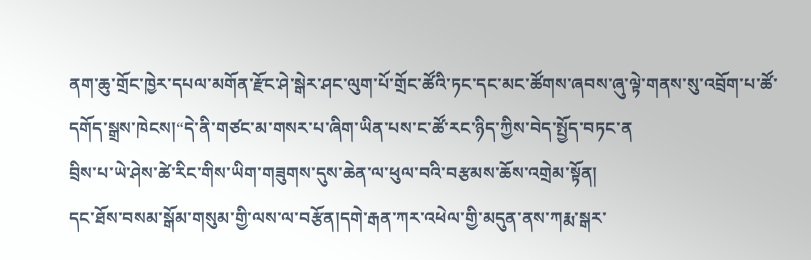ནག་ཆུ་གྲོང་ཁྱེར་དཔལ་མགོན་རྫོང་ཤེ་སྒེར་ཤང་ལུག་པོ་གྲོང་ཚོའི་ཏང་དང་མང་ཚོགས་ཞབས་ཞུ་ལྟེ་གནས་སུ་འབྲོག་པ་ཚོ་དགོད་སྒྲས་ཁེངས།“དེ་ནི་གཙང་མ་གསར་པ་ཞིག་ཡིན་པས་ང་ཚོ་རང་ཉིད་ཀྱིས་བེད་སྤྱོད་བཏང་ན
བྲིས་པ་ཡེ་ཤེས་ཚེ་རིང་གིས་ཡིག་གཟུགས་དུས་ཆེན་ལ་ཕུལ་བའི་བརྩམས་ཆོས་འགྲེམ་སྟོན།
དང་ཐོས་བསམ་སྒོམ་གསུམ་གྱི་ལས་ལ་བརྩོན།དགེ་རྒན་ཀར་འཕེལ་གྱི་མདུན་ནས་ཀརྨ་སྒར་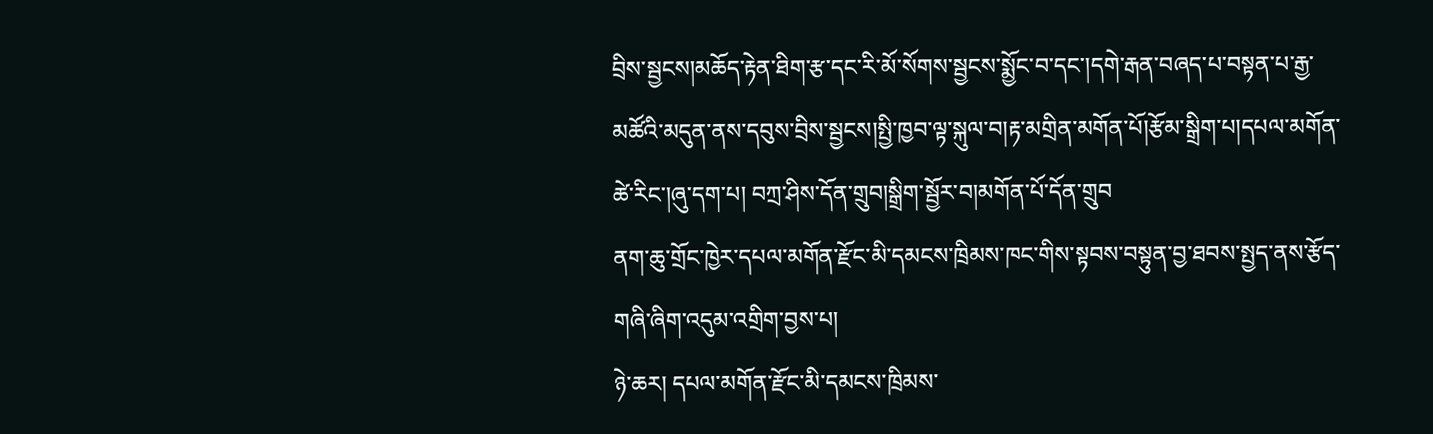བྲིས་སྦྱངས།མཆོད་རྟེན་ཐིག་རྩ་དང་རི་མོ་སོགས་སྦྱངས་སྨྱོང་བ་དང་།དགེ་རྒན་བཞད་པ་བསྟན་པ་རྒྱ་མཚོའི་མདུན་ནས་དབུས་བྲིས་སྦྱངས།སྤྱི་ཁྱབ་ལྟ་སྐུལ་བ།རྟ་མགྲིན་མགོན་པོ།རྩོམ་སྒྲིག་པ།དཔལ་མགོན་ཚེ་རིང་།ཞུ་དག་པ། བཀྲ་ཤིས་དོན་གྲུབ།སྒྲིག་སྦྱོར་བ།མགོན་པོ་དོན་གྲུབ
ནག་ཆུ་གྲོང་ཁྱེར་དཔལ་མགོན་རྫོང་མི་དམངས་ཁྲིམས་ཁང་གིས་སྟབས་བསྟུན་བྱ་ཐབས་སྤྱད་ནས་རྩོད་གཞི་ཞིག་འདུམ་འགྲིག་བྱས་པ།
ཉེ་ཆར། དཔལ་མགོན་རྫོང་མི་དམངས་ཁྲིམས་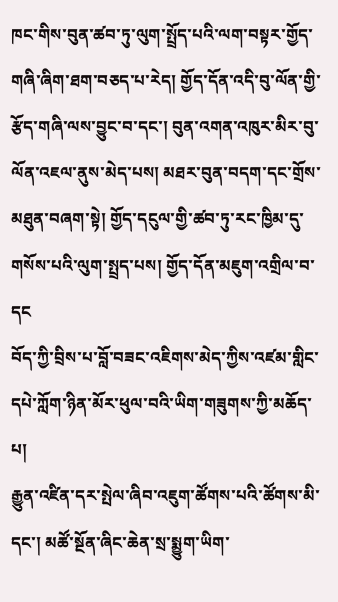ཁང་གིས་བུན་ཚབ་ཏུ་ལུག་སྤྲོད་པའི་ལག་བསྟར་གྱོད་གཞི་ཞིག་ཐག་བཅད་པ་རེད། གྱོད་དོན་འདི་བུ་ལོན་གྱི་རྩོད་གཞི་ལས་བྱུང་བ་དང་། བུན་འགན་འཁུར་མིར་བུ་ལོན་འཇལ་ནུས་མེད་པས། མཐར་བུན་བདག་དང་གྲོས་མཐུན་བཞག་སྟེ། གྱོད་དངུལ་གྱི་ཚབ་ཏུ་རང་ཁྱིམ་དུ་གསོས་པའི་ལུག་སྤྲད་པས། གྱོད་དོན་མཇུག་འགྲིལ་བ་དང
བོད་ཀྱི་བྲིས་པ་བློ་བཟང་འཇིགས་མེད་ཀྱིས་འཛམ་གླིང་དཔེ་ཀློག་ཉིན་མོར་ཕུལ་བའི་ཡིག་གཟུགས་ཀྱི་མཆོད་པ།
རྒྱུན་འཛིན་དར་སྤེལ་ཞིབ་འཇུག་ཚོགས་པའི་ཚོགས་མི་དང་། མཚོ་སྔོན་ཞིང་ཆེན་སྲ་སྨྱུག་ཡིག་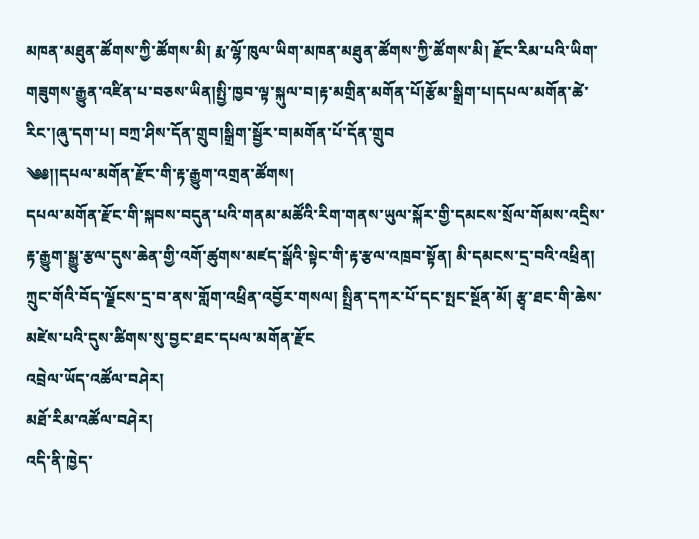མཁན་མཐུན་ཚོགས་ཀྱི་ཚོགས་མི། རྨ་ལྷོ་ཁུལ་ཡིག་མཁན་མཐུན་ཚོགས་ཀྱི་ཚོགས་མི། རྫོང་རིམ་པའི་ཡིག་གཟུགས་རྒྱུན་འཛིན་པ་བཅས་ཡིན།སྤྱི་ཁྱབ་ལྟ་སྐུལ་བ།རྟ་མགྲིན་མགོན་པོ།རྩོམ་སྒྲིག་པ།དཔལ་མགོན་ཚེ་རིང་།ཞུ་དག་པ། བཀྲ་ཤིས་དོན་གྲུབ།སྒྲིག་སྦྱོར་བ།མགོན་པོ་དོན་གྲུབ
༄༅།།དཔལ་མགོན་རྫོང་གི་རྟ་རྒྱུག་འགྲན་ཚོགས།
དཔལ་མགོན་རྫོང་གི་སྐབས་བདུན་པའི་གནམ་མཚོའི་རིག་གནས་ཡུལ་སྐོར་གྱི་དམངས་སྲོལ་གོམས་འདྲིས་རྟ་རྒྱུག་སྒྱུ་རྩལ་དུས་ཆེན་གྱི་འགོ་ཚུགས་མཛད་སྒོའི་སྟེང་གི་རྟ་རྩལ་འཁྲབ་སྟོན། མི་དམངས་དྲ་བའི་འཕྲིན། ཀྲུང་གོའི་བོད་ལྗོངས་དྲ་བ་ནས་གློག་འཕྲིན་འབྱོར་གསལ། སྤྲིན་དཀར་པོ་དང་སྤང་སྔོན་མོ། རྩྭ་ཐང་གི་ཆེས་མཛེས་པའི་དུས་ཚིགས་སུ་བྱང་ཐང་དཔལ་མགོན་རྫོང
འབྲེལ་ཡོད་འཚོལ་བཤེར།
མཐོ་རིམ་འཚོལ་བཤེར།
འདི་ནི་ཁྱེད་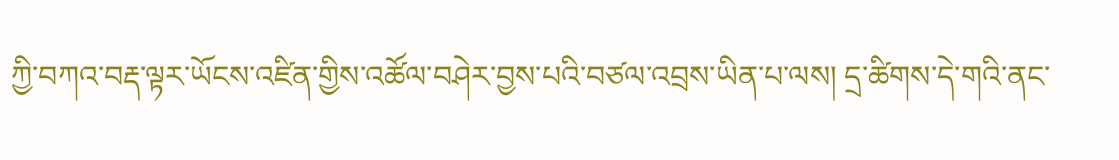ཀྱི་བཀའ་བརྡ་ལྟར་ཡོངས་འཛིན་གྱིས་འཚོལ་བཤེར་བྱས་པའི་བཙལ་འབྲས་ཡིན་པ་ལས། དྲ་ཚིགས་དེ་གའི་ནང་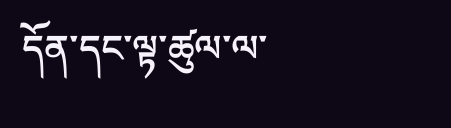དོན་དང་ལྟ་ཚུལ་ལ་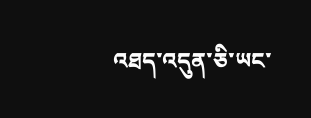འཐད་འདུན་ཅི་ཡང་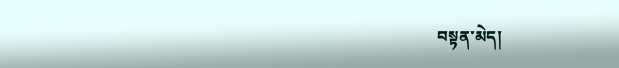བསྟན་མེད།